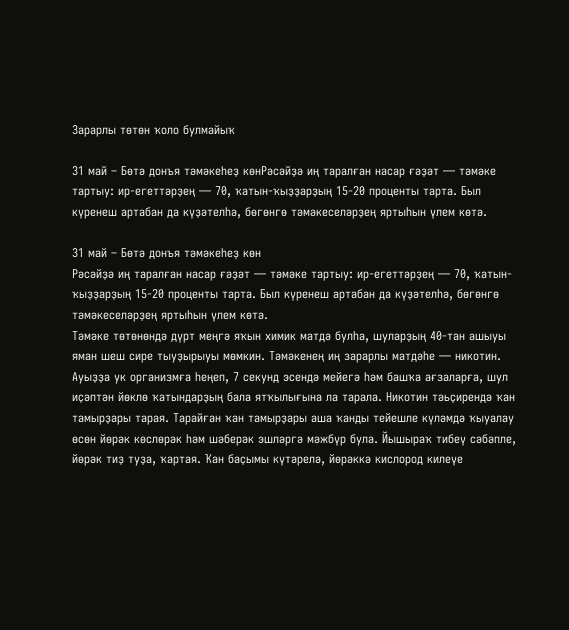Зарарлы төтөн ҡоло булмайыҡ

31 май – Бөтә донъя тәмәкеһеҙ көнРәсәйҙә иң таралған насар ғәҙәт — тәмәке тартыу: ир-егеттәрҙең — 70, ҡатын-ҡыҙҙарҙың 15-20 проценты тарта. Был күренеш артабан да күҙәтелһә, бөгөнгө тәмәкеселәрҙең яртыһын үлем көтә.

31 май – Бөтә донъя тәмәкеһеҙ көн
Рәсәйҙә иң таралған насар ғәҙәт — тәмәке тартыу: ир-егеттәрҙең — 70, ҡатын-ҡыҙҙарҙың 15-20 проценты тарта. Был күренеш артабан да күҙәтелһә, бөгөнгө тәмәкеселәрҙең яртыһын үлем көтә.
Тәмәке төтөнөндә дүрт меңгә яҡын химик матдә булһа, шуларҙың 40-тан ашыуы яман шеш сире тыуҙырыуы мөмкин. Тәмәкенең иң зарарлы матдәһе — никотин. Ауыҙҙа ук организмға һеңеп, 7 секунд эсендә мейегә һәм башҡа ағзаларға, шул иҫәптән йөклө ҡатындарҙың бала ятҡылығына ла тарала. Никотин тәьҫирендә ҡан тамырҙары тарая. Тарайған ҡан тамырҙары аша ҡанды тейешле күләмдә ҡыуалау өсөн йөрәк көслөрәк һәм шәберәк эшләргә мәжбүр була. Йышыраҡ тибеү сәбәпле, йөрәк тиҙ туҙа, ҡартая. Ҡан баҫымы күтәрелә, йөрәккә кислород килеүе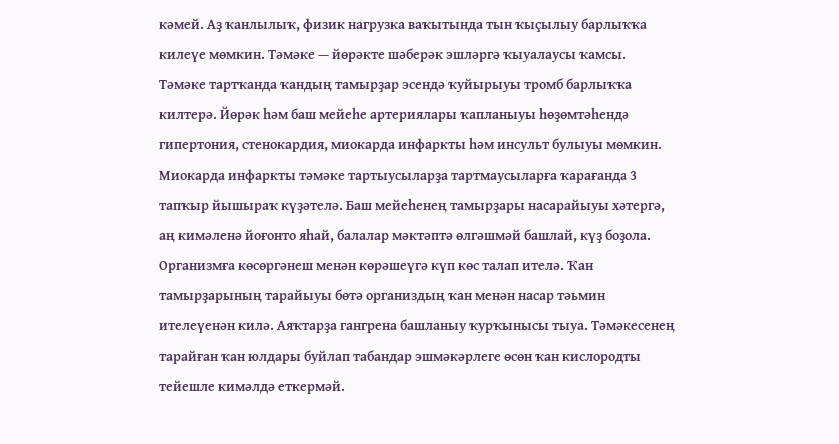кәмей. Аҙ ҡанлылыҡ, физик нагрузка ваҡытында тын ҡыҫылыу барлыҡҡа килеүе мөмкин. Тәмәке — йөрәкте шәберәк эшләргә ҡыуалаусы ҡамсы.
Тәмәке тартҡанда ҡандың тамырҙар эсендә ҡуйырыуы тромб барлыҡҡа килтерә. Йөрәк һәм баш мейеһе артериялары ҡапланыуы һөҙөмтәһендә гипертония, стенокардия, миокарда инфаркты һәм инсульт булыуы мөмкин. Миокарда инфаркты тәмәке тартыусыларҙа тартмаусыларға ҡарағанда 3 тапҡыр йышыраҡ күҙәтелә. Баш мейеһенең тамырҙары насарайыуы хәтергә, аң кимәленә йоғонто яһай, балалар мәктәптә өлгәшмәй башлай, күҙ боҙола. Организмға көсөргәнеш менән көрәшеүгә күп көс талап ителә. Ҡан тамырҙарының тарайыуы бөтә организдың ҡан менән насар тәьмин ителеүенән килә. Аяҡтарҙа гангрена башланыу ҡурҡынысы тыуа. Тәмәкесенең тарайған ҡан юлдары буйлап табандар эшмәкәрлеге өсөн ҡан кислородты тейешле кимәлдә еткермәй.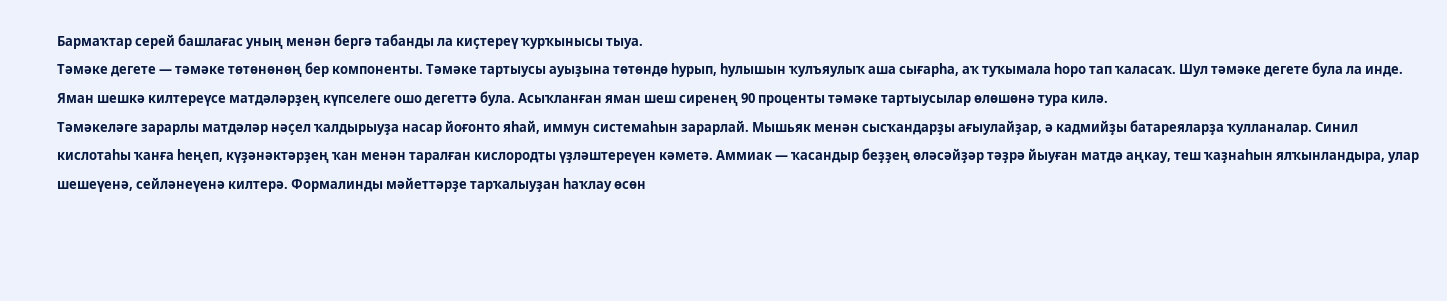Бармаҡтар серей башлағас уның менән бергә табанды ла киҫтереү ҡурҡынысы тыуа.
Тәмәке дегете — тәмәке төтөнөнөң бер компоненты. Тәмәке тартыусы ауыҙына төтөндө һурып, һулышын ҡулъяулыҡ аша сығарһа, аҡ туҡымала һоро тап ҡаласаҡ. Шул тәмәке дегете була ла инде. Яман шешкә килтереүсе матдәләрҙең күпселеге ошо дегеттә була. Асыҡланған яман шеш сиренең 90 проценты тәмәке тартыусылар өлөшөнә тура килә.
Тәмәкеләге зарарлы матдәләр нәҫел ҡалдырыуҙа насар йоғонто яһай, иммун системаһын зарарлай. Мышьяк менән сысҡандарҙы ағыулайҙар, ә кадмийҙы батареяларҙа ҡулланалар. Синил кислотаһы ҡанға һеңеп, күҙәнәктәрҙең ҡан менән таралған кислородты үҙләштереүен кәметә. Аммиак — ҡасандыр беҙҙең өләсәйҙәр тәҙрә йыуған матдә аңкау, теш ҡаҙнаһын ялҡынландыра, улар шешеүенә, сейләнеүенә килтерә. Формалинды мәйеттәрҙе тарҡалыуҙан һаҡлау өсөн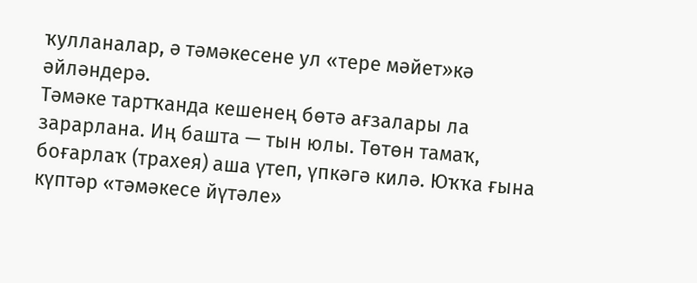ҡулланалар, ә тәмәкесене ул «тере мәйет»кә әйләндерә.
Тәмәке тартҡанда кешенең бөтә ағзалары ла зарарлана. Иң башта — тын юлы. Төтөн тамаҡ, боғарлаҡ (трахея) аша үтеп, үпкәгә килә. Юҡҡа ғына күптәр «тәмәкесе йүтәле»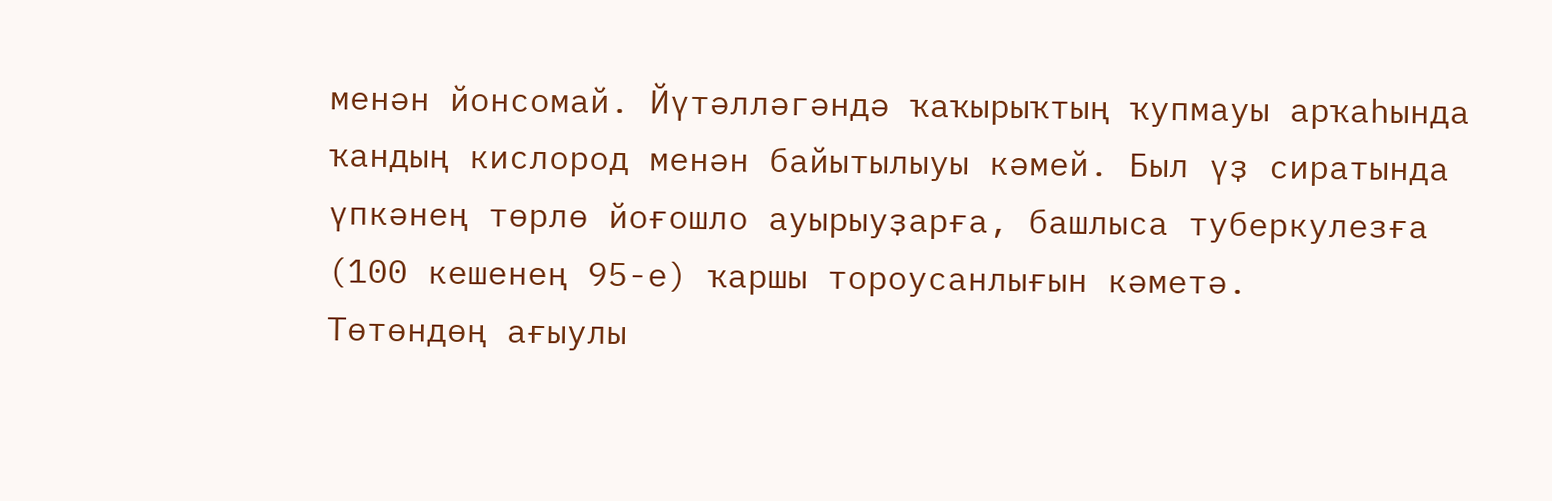менән йонсомай. Йүтәлләгәндә ҡаҡырыҡтың ҡупмауы арҡаһында ҡандың кислород менән байытылыуы кәмей. Был үҙ сиратында үпкәнең төрлө йоғошло ауырыуҙарға, башлыса туберкулезға (100 кешенең 95-е) ҡаршы тороусанлығын кәметә.
Төтөндөң ағыулы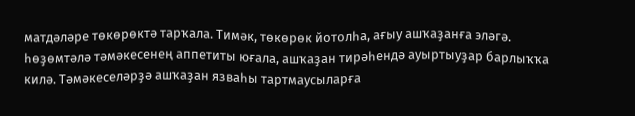матдәләре төкөрөктә тарҡала. Тимәк, төкөрөк йотолһа, ағыу ашҡаҙанға эләгә. һөҙөмтәлә тәмәкесенең аппетиты юғала, ашҡаҙан тирәһендә ауыртыуҙар барлыҡҡа килә. Тәмәкеселәрҙә ашҡаҙан язваһы тартмаусыларға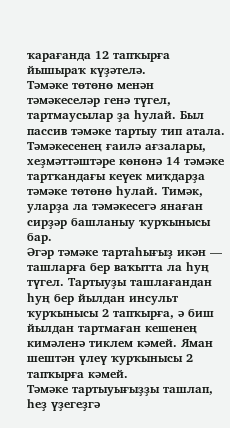ҡарағанда 12 тапҡырға йышыраҡ күҙәтелә.
Тәмәке төтөнө менән тәмәкеселәр генә түгел, тартмаусылар ҙа һулай. Был пассив тәмәке тартыу тип атала. Тәмәкесенең ғаилә ағзалары, хеҙмәттәштәре көнөнә 14 тәмәке тартҡандағы кеүек миҡдарҙа тәмәке төтөнө һулай. Тимәк, уларҙа ла тәмәкесегә янаған сирҙәр башланыу ҡурҡынысы бар.
Әгәр тәмәке тартаһығыҙ икән — ташларға бер ваҡытта ла һуң түгел. Тартыуҙы ташлағандан һуң бер йылдан инсульт ҡурҡынысы 2 тапҡырға, ә биш йылдан тартмаған кешенең кимәленә тиклем кәмей. Яман шештән үлеү ҡурҡынысы 2 тапҡырға кәмей.
Тәмәке тартыуығыҙҙы ташлап, һеҙ үҙегеҙгә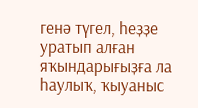генә түгел, һеҙҙе уратып алған яҡындарығыҙға ла һаулыҡ, ҡыуаныс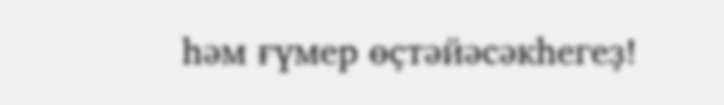һәм ғүмер өҫтәйәсәкһегеҙ!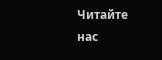Читайте нас